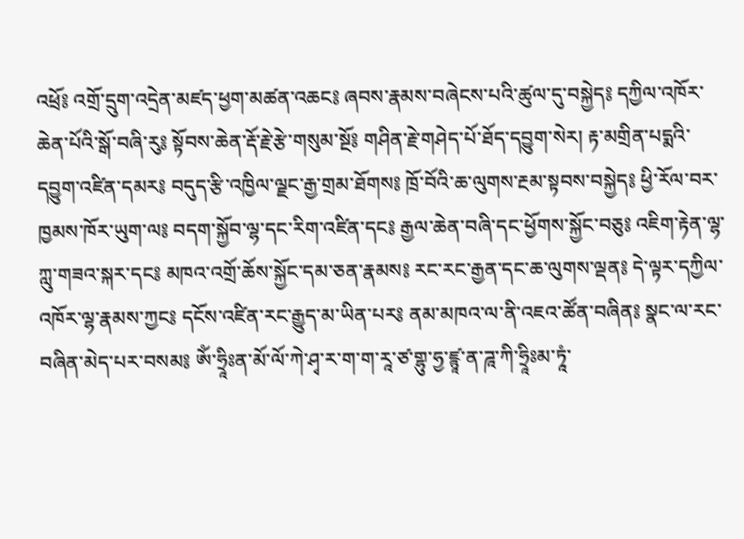འཕྲོ༔ འགྲོ་དྲུག་འདྲེན་མཛད་ཕྱག་མཚན་འཆང༔ ཞབས་རྣམས་བཞེངས་པའི་ཚུལ་དུ་བསྐྱེད༔ དཀྱིལ་འཁོར་ཆེན་པོའི་སྒོ་བཞི་རུ༔ སྟོབས་ཆེན་རྡོ་རྗེ་རྩེ་གསུམ་སྔོ༔ གཤིན་རྗེ་གཤེད་པོ་ཐོད་དབྱུག་སེར། རྟ་མགྲིན་པདྨའི་དབྱུག་འཛིན་དམར༔ བདུད་རྩི་འཁྱིལ་ལྗང་རྒྱ་གྲམ་ཐོགས༔ ཁྲོ་བོའི་ཆ་ལུགས་རྔམ་སྟབས་བསྐྱེད༔ ཕྱི་རོལ་བར་ཁྱམས་ཁོར་ཡུག་ལ༔ བདག་སྐྱོབ་ལྷ་དང་རིག་འཛིན་དང༔ རྒྱལ་ཆེན་བཞི་དང་ཕྱོགས་སྐྱོང་བཅུ༔ འཇིག་རྟེན་ལྷ་ཀླུ་གཟའ་སྐར་དང༔ མཁའ་འགྲོ་ཆོས་སྐྱོང་དམ་ཅན་རྣམས༔ རང་རང་རྒྱན་དང་ཆ་ལུགས་ལྡན༔ དེ་ལྟར་དཀྱིལ་འཁོར་ལྷ་རྣམས་ཀྱང༔ དངོས་འཛིན་རང་རྒྱུད་མ་ཡིན་པར༔ ནམ་མཁའ་ལ་ནི་འཇའ་ཚོན་བཞིན༔ སྣང་ལ་རང་བཞིན་མེད་པར་བསམ༔ ཨོཾ་ཧྲཱིཿན་མོ་ལོ་ཀེ་ཤྭ་ར་ག་ག་རཱ་ཙ་གྷུ་ཧྱ་ཛྙཱ་ན་ཌཱ་ཀི་ཧྲཱིཿམ་ཏཱཾ་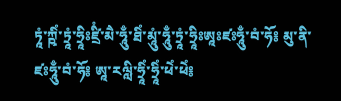ཏཱཾ་ཀྵིཾ་ཏྲཱཾ་ཧྲཱིཿཛྲིཾ་མཻ་ཧཱུྃ་ཐིཾ་མཱུཾ་ཧཱུྃ་ཏྲཱཾ་ཧྲཱིཿཨཱཿཛཿཧཱུྃ་བཾ་ཧོ༔ མུ་ནི་ཛཿཧཱུྃ་བཾ་ཧོ༔ ཨཱ་རལླི་ཧྲཱིཾ་ཧྲཱིཾ་ཕེཾ་ཕེཾ༔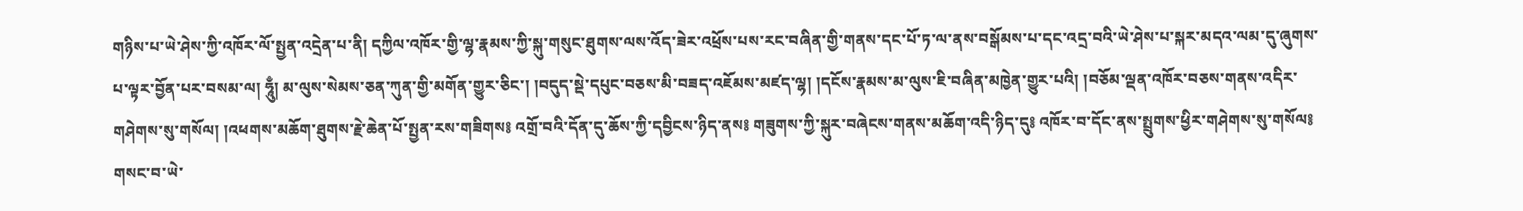གཉིས་པ་ཡེ་ཤེས་ཀྱི་འཁོར་ལོ་སྤྱན་འདྲེན་པ་ནི། དཀྱིལ་འཁོར་གྱི་ལྷ་རྣམས་ཀྱི་སྐུ་གསུང་ཐུགས་ལས་འོད་ཟེར་འཕྲོས་པས་རང་བཞིན་གྱི་གནས་དང་པོ་ཏ་ལ་ནས་བསྒོམས་པ་དང་འདྲ་བའི་ཡེ་ཤེས་པ་སྐར་མདའ་ལམ་དུ་ཞུགས་པ་ལྟར་བྱོན་པར་བསམ་ལ། ཧཱུྃ། མ་ལུས་སེམས་ཅན་ཀུན་གྱི་མགོན་གྱུར་ཅིང་། །བདུད་སྡེ་དཔུང་བཅས་མི་བཟད་འཇོམས་མཛད་ལྷ། །དངོས་རྣམས་མ་ལུས་ཇི་བཞིན་མཁྱེན་གྱུར་པའི། །བཅོམ་ལྡན་འཁོར་བཅས་གནས་འདིར་གཤེགས་སུ་གསོལ། །འཕགས་མཆོག་ཐུགས་རྗེ་ཆེན་པོ་སྤྱན་རས་གཟིགས༔ འགྲོ་བའི་དོན་དུ་ཆོས་ཀྱི་དབྱིངས་ཉིད་ནས༔ གཟུགས་ཀྱི་སྐུར་བཞེངས་གནས་མཆོག་འདི་ཉིད་དུ༔ འཁོར་བ་དོང་ནས་སྤྲུགས་ཕྱིར་གཤེགས་སུ་གསོལ༔ གསང་བ་ཡེ་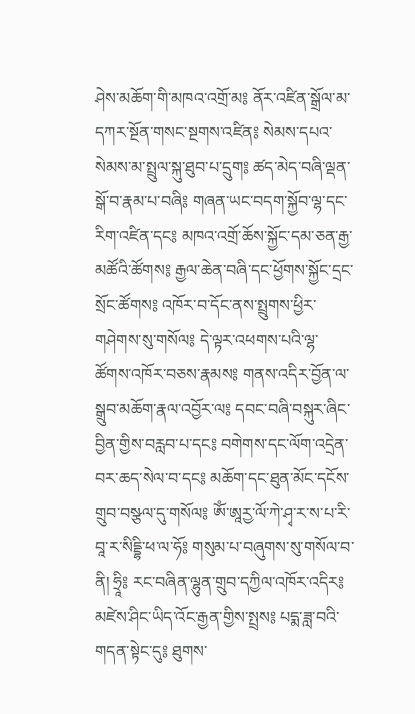ཤེས་མཆོག་གི་མཁའ་འགྲོ་མ༔ ནོར་འཛིན་སྒྲོལ་མ་དཀར་སྔོན་གསང་སྔགས་འཛིན༔ སེམས་དཔའ་སེམས་མ་སྤྲུལ་སྐུ་ཐུབ་པ་དྲུག༔ ཚད་མེད་བཞི་ལྡན་སྒོ་བ་རྣམ་པ་བཞི༔ གཞན་ཡང་བདག་སྐྱོབ་ལྷ་དང་རིག་འཛིན་དང༔ མཁའ་འགྲོ་ཆོས་སྐྱོང་དམ་ཅན་རྒྱ་མཚོའི་ཚོགས༔ རྒྱལ་ཆེན་བཞི་དང་ཕྱོགས་སྐྱོང་དྲང་སྲོང་ཚོགས༔ འཁོར་བ་དོང་ནས་སྤྲུགས་ཕྱིར་གཤེགས་སུ་གསོལ༔ དེ་ལྟར་འཕགས་པའི་ལྷ་ཚོགས་འཁོར་བཅས་རྣམས༔ གནས་འདིར་བྱོན་ལ་སྒྲུབ་མཆོག་རྣལ་འབྱོར་ལ༔ དབང་བཞི་བསྐུར་ཞིང་བྱིན་གྱིས་བརླབ་པ་དང༔ བགེགས་དང་ལོག་འདྲེན་བར་ཆད་སེལ་བ་དང༔ མཆོག་དང་ཐུན་མོང་དངོས་གྲུབ་བསྩལ་དུ་གསོལ༔ ཨོཾ་ཨཱརྱ་ལོ་ཀེ་ཤྭ་ར་ས་པ་རི་བཱ་ར་སིདྡྷི་ཕ་ལ་ཧོ༔ གསུམ་པ་བཞུགས་སུ་གསོལ་བ་ནི། ཧྲཱི༔ རང་བཞིན་ལྷུན་གྲུབ་དཀྱིལ་འཁོར་འདིར༔ མཛེས་ཤིང་ཡིད་འོང་རྒྱན་གྱིས་སྤྲས༔ པདྨ་ཟླ་བའི་གདན་སྟེང་དུ༔ ཐུགས་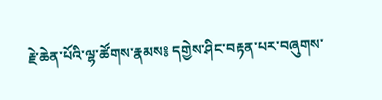རྗེ་ཆེན་པོའི་ལྷ་ཚོགས་རྣམས༔ དགྱེས་ཤིང་བརྟན་པར་བཞུགས་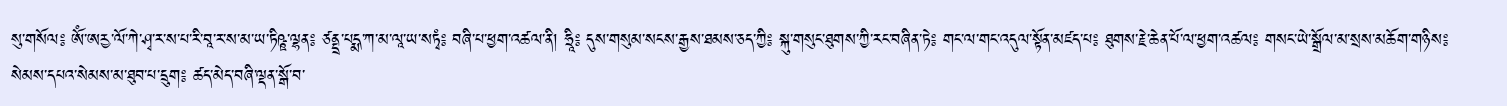སུ་གསོལ༔ ཨོཾ་ཨརྱ་ལོ་ཀེ་ཤྭ་ར་ས་པ་རི་བཱ་ར་ས་མ་ཡ་ཏིཥྛ་ལྷན༔ ཙནྡྲ་པདྨ་ཀ་མ་ལཱ་ཡ་སཏྭཾ༔ བཞི་པ་ཕྱག་འཚལ་ནི། ཧྲཱི༔ དུས་གསུམ་སངས་རྒྱས་ཐམས་ཅད་ཀྱི༔ སྐུ་གསུང་ཐུགས་ཀྱི་རང་བཞིན་ཏེ༔ གང་ལ་གང་འདུལ་སྟོན་མཛད་པ༔ ཐུགས་རྗེ་ཆེན་པོ་ལ་ཕྱག་འཚལ༔ གསང་ཡེ་སྒྲོལ་མ་སྲས་མཆོག་གཉིས༔ སེམས་དཔའ་སེམས་མ་ཐུབ་པ་དྲུག༔ ཚད་མེད་བཞི་ལྡན་སྒོ་བ་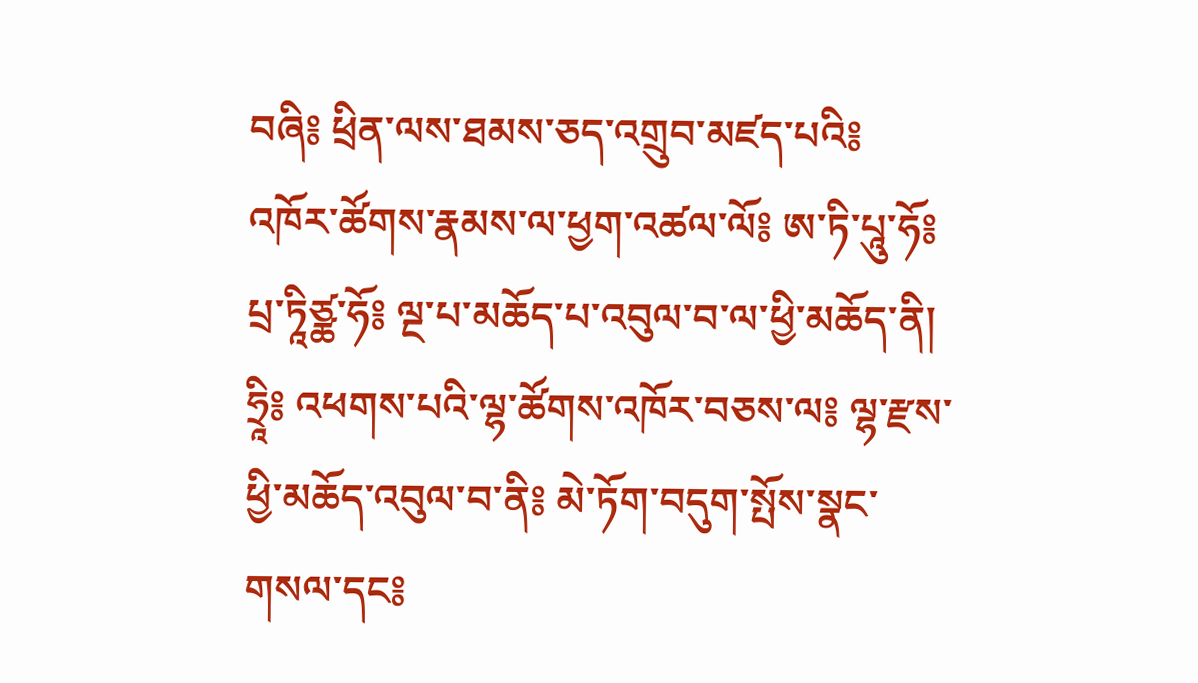བཞི༔ ཕྲིན་ལས་ཐམས་ཅད་འགྲུབ་མཛད་པའི༔ འཁོར་ཚོགས་རྣམས་ལ་ཕྱག་འཚལ་ལོ༔ ཨ་ཏི་པཱུ་ཧོ༔ པྲ་ཏཱིཙྪ་ཧོ༔ ལྔ་པ་མཆོད་པ་འབུལ་བ་ལ་ཕྱི་མཆོད་ནི། ཧྲཱི༔ འཕགས་པའི་ལྷ་ཚོགས་འཁོར་བཅས་ལ༔ ལྷ་རྫས་ཕྱི་མཆོད་འབུལ་བ་ནི༔ མེ་ཏོག་བདུག་སྤོས་སྣང་གསལ་དང༔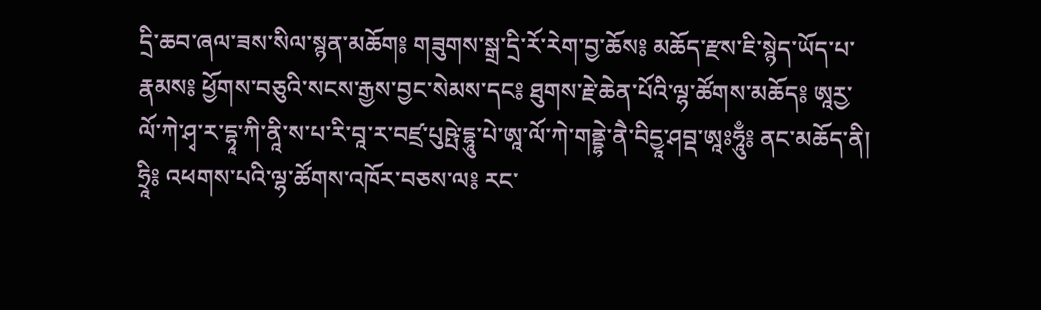དྲི་ཆབ་ཞལ་ཟས་སིལ་སྙན་མཆོག༔ གཟུགས་སྒྲ་དྲི་རོ་རེག་བྱ་ཆོས༔ མཆོད་རྫས་ཇི་སྙེད་ཡོད་པ་རྣམས༔ ཕྱོགས་བཅུའི་སངས་རྒྱས་བྱང་སེམས་དང༔ ཐུགས་རྗེ་ཆེན་པོའི་ལྷ་ཚོགས་མཆོད༔ ཨཱརྱ་ལོ་ཀེ་ཤྭ་ར་དྷཱ་ཀི་ནཱི་ས་པ་རི་བཱ་ར་བཛྲ་པུཥྤེ་དྷཱུ་པེ་ཨཱ་ལོ་ཀེ་གནྡྷེ་ནཻ་བིདྱཱ་ཤབྡ་ཨཱཿཧཱུྃ༔ ནང་མཆོད་ནི། ཧྲཱི༔ འཕགས་པའི་ལྷ་ཚོགས་འཁོར་བཅས་ལ༔ རང་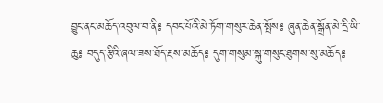བྱུང་ནང་མཆོད་འབུལ་བ་ནི༔ དབང་པོའི་མེ་ཏོག་གསུར་ཆེན་སྤོས༔ ཞུན་ཆེན་སྒྲོན་མེ་དྲི་ཡི་ཆུ༔ བདུད་རྩིའི་ཞལ་ཟས་ཐོད་རྔས་མཆོད༔ དུག་གསུམ་སྐུ་གསུང་ཐུགས་སུ་མཆོད༔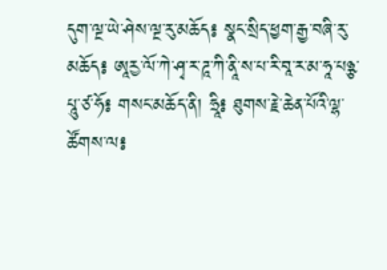དུག་ལྔ་ཡེ་ཤེས་ལྔ་རུ་མཆོད༔ སྣང་སྲིད་ཕྱག་རྒྱ་བཞི་རུ་མཆོད༔ ཨཱརྱ་ལོ་ཀེ་ཤྭ་ར་ཌཱ་ཀི་ནཱི་ས་པ་རི་བཱ་ར་མ་ཧཱ་པཉྩ་པཱུ་ཙ་ཧོ༔ གསང་མཆོད་ནི། ཧྲཱི༔ ཐུགས་རྗེ་ཆེན་པོའི་ལྷ་ཚོགས་ལ༔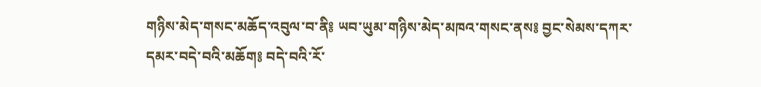གཉིས་མེད་གསང་མཆོད་འབུལ་བ་ནི༔ ཡབ་ཡུམ་གཉིས་མེད་མཁའ་གསང་ནས༔ བྱང་སེམས་དཀར་དམར་བདེ་བའི་མཆོག༔ བདེ་བའི་རོ་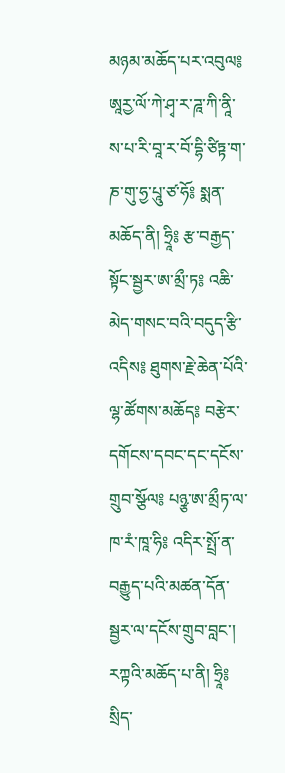མཉམ་མཆོད་པར་འབུལ༔ ཨཱརྱ་ལོ་ཀེ་ཤྭ་ར་ཌཱ་ཀི་ནཱི་ས་པ་རི་བཱ་ར་བོ་དྷི་ཙིཏྟ་ག་ཎ་གུ་ཧྱ་པཱུ་ཙ་ཧོ༔ སྨན་མཆོད་ནི། ཧྲཱི༔ རྩ་བརྒྱད་སྟོང་སྦྱར་ཨ་མྲྀ་ཏ༔ འཆི་མེད་གསང་བའི་བདུད་རྩི་འདིས༔ ཐུགས་རྗེ་ཆེན་པོའི་ལྷ་ཚོགས་མཆོད༔ བརྩེར་དགོངས་དབང་དང་དངོས་གྲུབ་སྩོལ༔ པཉྩ་ཨ་མྲྀཏ་ལ་ཁ་རཾ་ཁཱ་ཧི༔ འདིར་སྤྲོ་ན་བརྒྱུད་པའི་མཚན་དོན་སྦྱར་ལ་དངོས་གྲུབ་བླང་། རཀྟའི་མཆོད་པ་ནི། ཧྲཱི༔ སྲིད་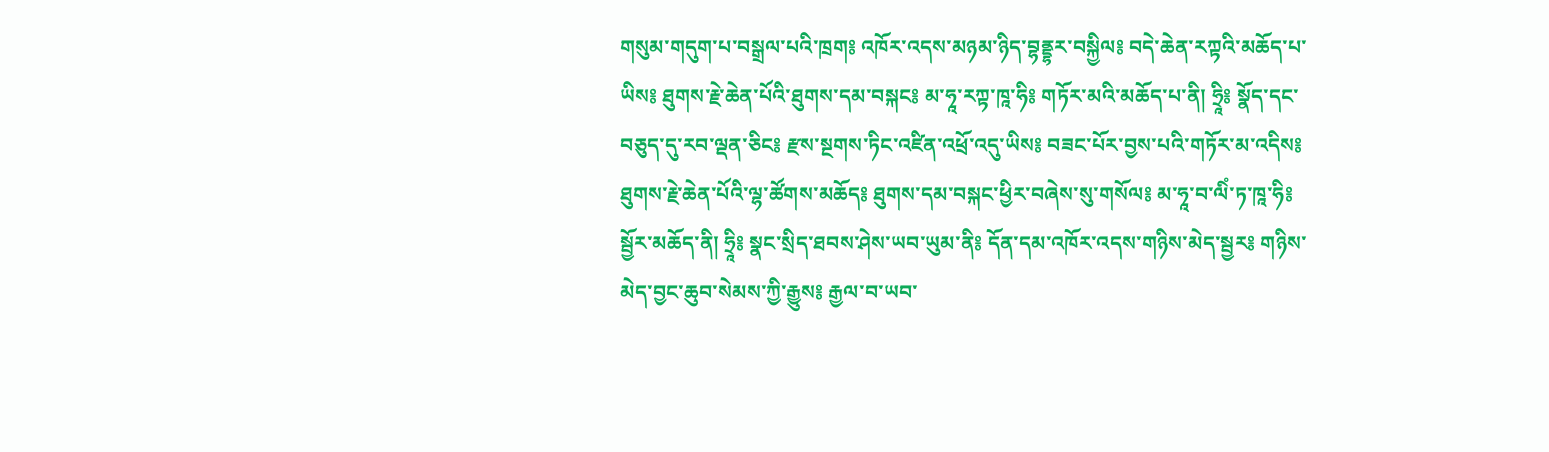གསུམ་གདུག་པ་བསྒྲལ་པའི་ཁྲག༔ འཁོར་འདས་མཉམ་ཉིད་བྷནྡྷར་བསྐྱིལ༔ བདེ་ཆེན་རཀྟའི་མཆོད་པ་ཡིས༔ ཐུགས་རྗེ་ཆེན་པོའི་ཐུགས་དམ་བསྐང༔ མ་ཧཱ་རཀྟ་ཁཱ་ཧི༔ གཏོར་མའི་མཆོད་པ་ནི། ཧྲཱི༔ སྣོད་དང་བཅུད་དུ་རབ་ལྡན་ཅིང༔ རྫས་སྔགས་ཏིང་འཛིན་འཕྲོ་འདུ་ཡིས༔ བཟང་པོར་བྱས་པའི་གཏོར་མ་འདིས༔ ཐུགས་རྗེ་ཆེན་པོའི་ལྷ་ཚོགས་མཆོད༔ ཐུགས་དམ་བསྐང་ཕྱིར་བཞེས་སུ་གསོལ༔ མ་ཧཱ་བ་ལིཾ་ཏ་ཁཱ་ཧི༔ སྦྱོར་མཆོད་ནི། ཧྲཱི༔ སྣང་སྲིད་ཐབས་ཤེས་ཡབ་ཡུམ་ནི༔ དོན་དམ་འཁོར་འདས་གཉིས་མེད་སྦྱར༔ གཉིས་མེད་བྱང་ཆུབ་སེམས་ཀྱི་རྒྱུས༔ རྒྱལ་བ་ཡབ་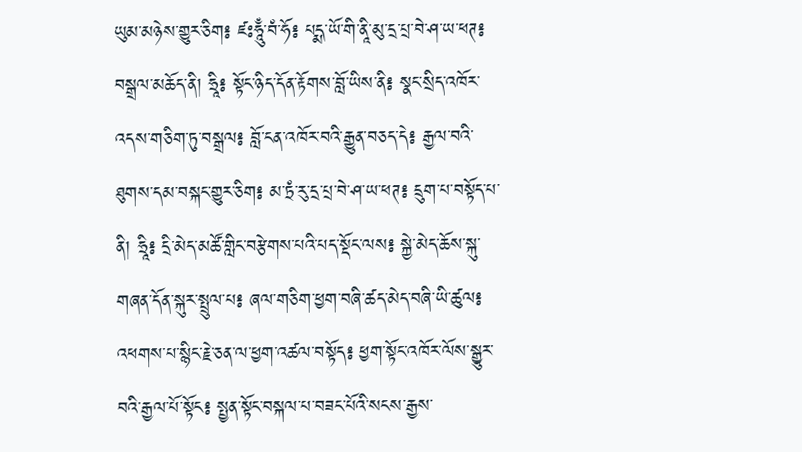ཡུམ་མཉེས་གྱུར་ཅིག༔ ཛཿཧཱུྃ་བཾ་ཧོ༔ པདྨ་ཡོ་གི་ནཱི་མུ་དྲ་པྲ་བེ་ཤ་ཡ་ཕཊ༔ བསྒྲལ་མཆོད་ནི། ཧྲཱི༔ སྟོང་ཉིད་དོན་རྟོགས་བློ་ཡིས་ནི༔ སྣང་སྲིད་འཁོར་འདས་གཅིག་ཏུ་བསྒྲལ༔ བློ་ངན་འཁོར་བའི་རྒྱུན་བཅད་དེ༔ རྒྱལ་བའི་ཐུགས་དམ་བསྐང་གྱུར་ཅིག༔ མ་ཏྲཾ་རུ་དྲ་པྲ་བེ་ཤ་ཡ་ཕཊ༔ དྲུག་པ་བསྟོད་པ་ནི། ཧྲཱི༔ དྲི་མེད་མཚོ་གླིང་བརྩེགས་པའི་པད་སྡོང་ལས༔ སྐྱེ་མེད་ཆོས་སྐུ་གཞན་དོན་སྐུར་སྤྲུལ་པ༔ ཞལ་གཅིག་ཕྱག་བཞི་ཚད་མེད་བཞི་ཡི་ཚུལ༔ འཕགས་པ་སྙིང་རྗེ་ཅན་ལ་ཕྱག་འཚལ་བསྟོད༔ ཕྱག་སྟོང་འཁོར་ལོས་སྒྱུར་བའི་རྒྱལ་པོ་སྟོང༔ སྤྱན་སྟོང་བསྐལ་པ་བཟང་པོའི་སངས་རྒྱས་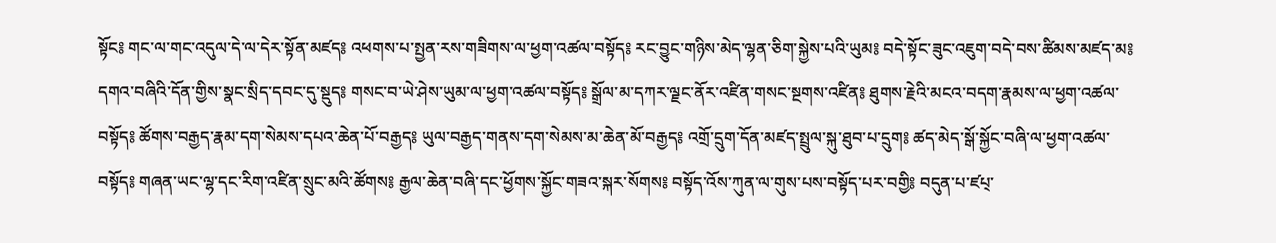སྟོང༔ གང་ལ་གང་འདུལ་དེ་ལ་དེར་སྟོན་མཛད༔ འཕགས་པ་སྤྱན་རས་གཟིགས་ལ་ཕྱག་འཚལ་བསྟོད༔ རང་བྱུང་གཉིས་མེད་ལྷན་ཅིག་སྐྱེས་པའི་ཡུམ༔ བདེ་སྟོང་ཟུང་འཇུག་བདེ་བས་ཚིམས་མཛད་མ༔ དགའ་བཞིའི་དོན་གྱིས་སྣང་སྲིད་དབང་དུ་སྡུད༔ གསང་བ་ཡེ་ཤེས་ཡུམ་ལ་ཕྱག་འཚལ་བསྟོད༔ སྒྲོལ་མ་དཀར་ལྗང་ནོར་འཛིན་གསང་སྔགས་འཛིན༔ ཐུགས་རྗེའི་མངའ་བདག་རྣམས་ལ་ཕྱག་འཚལ་བསྟོད༔ ཚོགས་བརྒྱད་རྣམ་དག་སེམས་དཔའ་ཆེན་པོ་བརྒྱད༔ ཡུལ་བརྒྱད་གནས་དག་སེམས་མ་ཆེན་མོ་བརྒྱད༔ འགྲོ་དྲུག་དོན་མཛད་སྤྲུལ་སྐུ་ཐུབ་པ་དྲུག༔ ཚད་མེད་སྒོ་སྐྱོང་བཞི་ལ་ཕྱག་འཚལ་བསྟོད༔ གཞན་ཡང་ལྷ་དང་རིག་འཛིན་སྲུང་མའི་ཚོགས༔ རྒྱལ་ཆེན་བཞི་དང་ཕྱོགས་སྐྱོང་གཟའ་སྐར་སོགས༔ བསྟོད་འོས་ཀུན་ལ་གུས་པས་བསྟོད་པར་བགྱི༔ བདུན་པ་ཛཔ྄་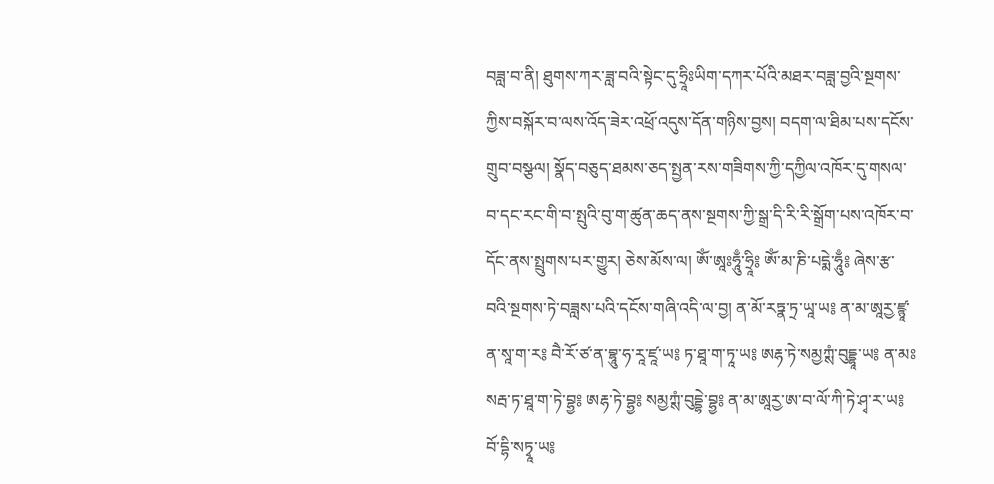བཟླ་བ་ནི། ཐུགས་ཀར་ཟླ་བའི་སྟེང་དུ་ཧྲཱིཿཡིག་དཀར་པོའི་མཐར་བཟླ་བྱའི་སྔགས་ཀྱིས་བསྐོར་བ་ལས་འོད་ཟེར་འཕྲོ་འདུས་དོན་གཉིས་བྱས། བདག་ལ་ཐིམ་པས་དངོས་གྲུབ་བསྩལ། སྣོད་བཅུད་ཐམས་ཅད་སྤྱན་རས་གཟིགས་ཀྱི་དཀྱིལ་འཁོར་དུ་གསལ་བ་དང་རང་གི་བ་སྤུའི་བུ་ག་ཚུན་ཆད་ནས་སྔགས་ཀྱི་སྒྲ་དི་རི་རི་སྒྲོག་པས་འཁོར་བ་དོང་ནས་སྤྲུགས་པར་གྱུར། ཅེས་མོས་ལ། ཨོཾ་ཨཱཿཧཱུྃ་ཧྲཱི༔ ཨོཾ་མ་ཎི་པདྨེ་ཧཱུྃ༔ ཞེས་རྩ་བའི་སྔགས་ཏེ་བཟླས་པའི་དངོས་གཞི་འདི་ལ་བྱ། ན་མོ་རཏྣ་ཏྲ་ཡཱ་ཡ༔ ན་མ་ཨཱརྱ་ཛྙཱ་ན་སཱ་ག་ར༔ བཻ་རོ་ཙ་ན་བྷཱུ་ཧ་རཱ་ཛཱ་ཡ༔ ཏ་ཐཱ་ག་ཏཱ་ཡ༔ ཨརྷ་ཏེ་སམྱཀྶཾ་བུདྡྷཱ་ཡ༔ ན་མཿསརྦ་ཏ་ཐཱ་ག་ཏེ་བྷྱ༔ ཨརྷ་ཏེ་བྷྱ༔ སམྱཀྶཾ་བུདྡྷེ་བྷྱ༔ ན་མ་ཨཱརྱ་ཨ་བ་ལོ་ཀི་ཏེ་ཤྭ་ར་ཡ༔ བོ་དྷི་སཏྭཱ་ཡ༔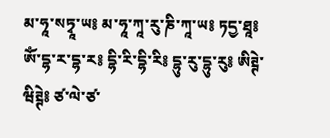མ་ཧཱ་སཏྭཱ་ཡ༔ མ་ཧཱ་ཀཱ་རུ་ཎི་ཀཱ་ཡ༔ ཏདྱ་ཐཱ༔ ཨོཾ་དྷ་ར་དྷ་ར༔ དྷི་རི་དྷི་རི༔ དྷུ་རུ་དྷུ་རུ༔ ཨིཊྚེ་ཝིཊྚེ༔ ཙ་ལེ་ཙ་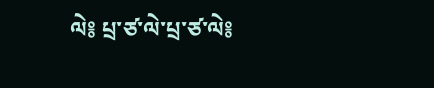ལེ༔ པྲ་ཙ་ལེ་པྲ་ཙ་ལེ༔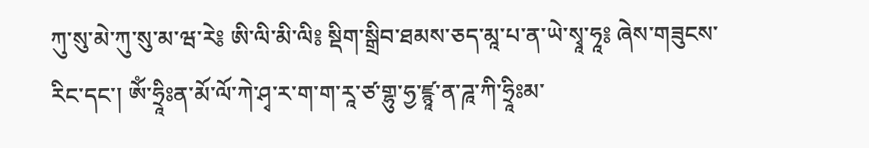ཀུ་སུ་མེ་ཀུ་སུ་མ་ཝ་རེ༔ ཨི་ལི་མི་ལི༔ སྡིག་སྒྲིབ་ཐམས་ཅད་མཱ་པ་ན་ཡེ་སྭཱ་ཧཱ༔ ཞེས་གཟུངས་རིང་དང་། ཨོཾ་ཧྲཱིཿན་མོ་ལོ་ཀེ་ཤྭ་ར་ག་ག་རཱ་ཙ་གྷུ་ཧྱ་ཛྙཱ་ན་ཌཱ་ཀི་ཧྲཱིཿམ་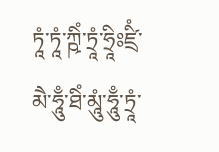ཏཱཾ་ཏཱཾ་ཀྵིཾ་ཏྲཱཾ་ཧྲཱིཿཛྲིཾ་མཻ་ཧཱུྃ་ཐིཾ་མཱུཾ་ཧཱུྃ་ཏྲཱཾ་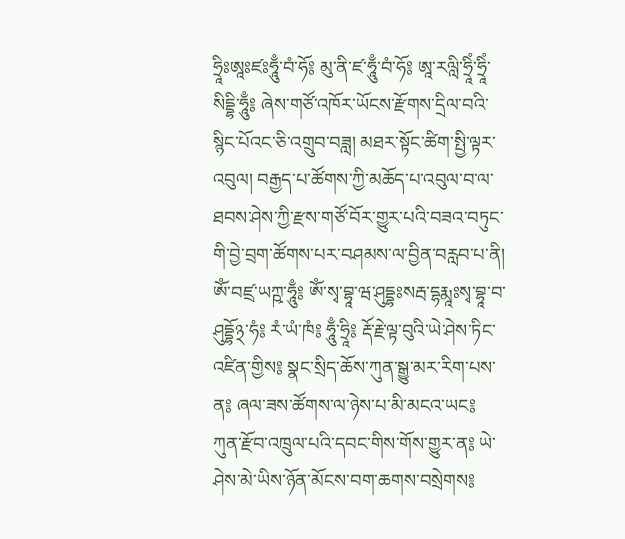ཧྲཱིཿཨཱཿཛཿཧཱུྃ་བཾ་ཧོ༔ མུ་ནི་ཛ་ཧཱུྃ་བཾ་ཧོ༔ ཨཱ་རལླི་ཧྲཱིཾ་ཧྲཱིཾ་སིདྡྷི་ཧཱུྃ༔ ཞེས་གཙོ་འཁོར་ཡོངས་རྫོགས་དྲིལ་བའི་སྙིང་པོའང་ཅི་འགྲུབ་བཟླ། མཐར་སྟོང་ཚིག་སྤྱི་ལྟར་འབུལ། བརྒྱད་པ་ཚོགས་ཀྱི་མཆོད་པ་འབུལ་བ་ལ་ཐབས་ཤེས་ཀྱི་རྫས་གཙོ་བོར་གྱུར་པའི་བཟའ་བཏུང་གི་བྱེ་བྲག་ཚོགས་པར་བཤམས་ལ་བྱིན་བརླབ་པ་ནི། ཨོཾ་བཛྲ་ཡཀྵ་ཧཱུྃ༔ ཨོཾ་སྭ་བྷཱ་ཝ་ཤུདྡྷཿསརྦ་དྷརྨཱཿསྭ་བྷཱ་བ་ཤུདྡྷོ྅་ཧཾ༔ རཾ་ཡཾ་ཁཾ༔ ཧཱུྃ་ཧྲཱི༔ རྡོ་རྗེ་ལྟ་བུའི་ཡེ་ཤེས་ཏིང་འཛིན་གྱིས༔ སྣང་སྲིད་ཆོས་ཀུན་སྒྱུ་མར་རིག་པས་ན༔ ཞལ་ཟས་ཚོགས་ལ་ཉེས་པ་མི་མངའ་ཡང༔ ཀུན་རྫོབ་འཁྲུལ་པའི་དབང་གིས་གོས་གྱུར་ན༔ ཡེ་ཤེས་མེ་ཡིས་ཉོན་མོངས་བག་ཆགས་བསྲེགས༔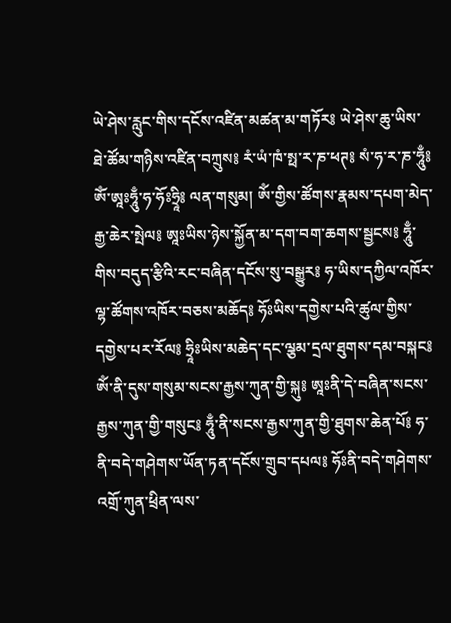ཡེ་ཤེས་རླུང་གིས་དངོས་འཛིན་མཚན་མ་གཏོར༔ ཡེ་ཤེས་ཆུ་ཡིས་ཐེ་ཚོམ་གཉིས་འཛིན་བཀྲུས༔ རཾ་ཡཾ་ཁཾ་སྥ་ར་ཎ་ཕཊ༔ སཾ་ཧ་ར་ཎ་ཧཱུྃ༔ ཨོཾ་ཨཱཿཧཱུྃ་ཧ་ཧོཿཧྲཱི༔ ལན་གསུམ། ཨོཾ་གྱིས་ཚོགས་རྣམས་དཔག་མེད་རྒྱ་ཆེར་སྤེལ༔ ཨཱཿཡིས་ཉེས་སྐྱོན་མ་དག་བག་ཆགས་སྦྱངས༔ ཧཱུྃ་གིས་བདུད་རྩིའི་རང་བཞིན་དངོས་སུ་བསྒྱུར༔ ཧ་ཡིས་དཀྱིལ་འཁོར་ལྷ་ཚོགས་འཁོར་བཅས་མཆོད༔ ཧོཿཡིས་དགྱེས་པའི་ཚུལ་གྱིས་དགྱེས་པར་རོལ༔ ཧྲཱིཿཡིས་མཆེད་དང་ལྕམ་དྲལ་ཐུགས་དམ་བསྐང༔ ཨོཾ་ནི་དུས་གསུམ་སངས་རྒྱས་ཀུན་གྱི་སྐུ༔ ཨཱཿནི་དེ་བཞིན་སངས་རྒྱས་ཀུན་གྱི་གསུང༔ ཧཱུྃ་ནི་སངས་རྒྱས་ཀུན་གྱི་ཐུགས་ཆེན་པོ༔ ཧ་ནི་བདེ་གཤེགས་ཡོན་ཏན་དངོས་གྲུབ་དཔལ༔ ཧོཿནི་བདེ་གཤེགས་འགྲོ་ཀུན་ཕྲིན་ལས་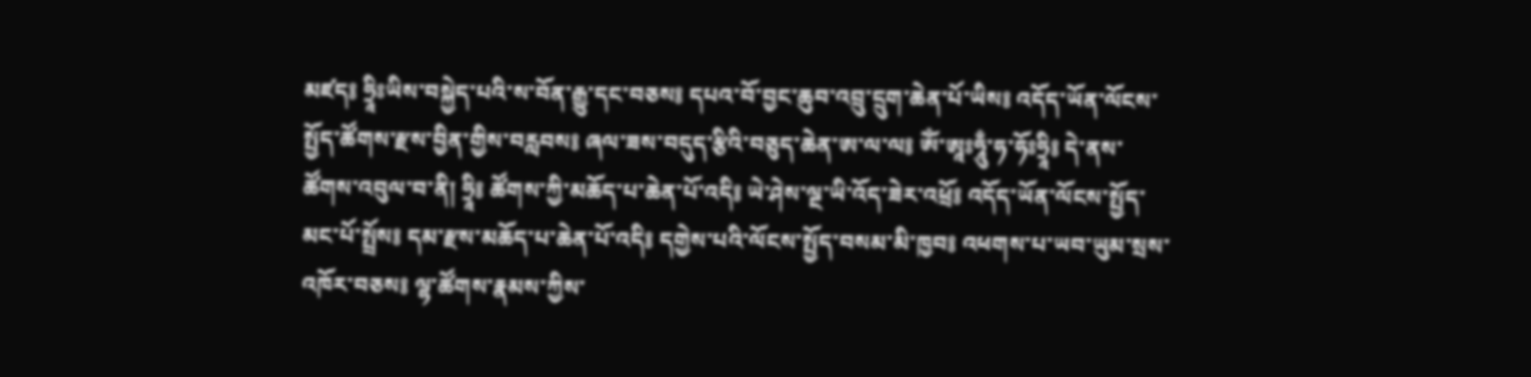མཛད༔ ཧྲཱིཿཡིས་བསྐྱེད་པའི་ས་བོན་རྒྱུ་དང་བཅས༔ དཔའ་བོ་བྱང་ཆུབ་འབྲུ་དྲུག་ཆེན་པོ་ཡིས༔ འདོད་ཡོན་ལོངས་སྤྱོད་ཚོགས་རྫས་བྱིན་གྱིས་བརླབས༔ ཞལ་ཟས་བདུད་རྩིའི་བཅུད་ཆེན་ཨ་ལ་ལ༔ ཨོཾ་ཨཱཿཧཱུྃ་ཧ་ཧོཿཧྲཱི༔ དེ་ནས་ཚོགས་འབུལ་བ་ནི། ཧྲཱི༔ ཚོགས་ཀྱི་མཆོད་པ་ཆེན་པོ་འདི༔ ཡེ་ཤེས་ལྔ་ཡི་འོད་ཟེར་འཕྲོ༔ འདོད་ཡོན་ལོངས་སྤྱོད་མང་པོ་སྤྲོས༔ དམ་རྫས་མཆོད་པ་ཆེན་པོ་འདི༔ དགྱེས་པའི་ལོངས་སྤྱོད་བསམ་མི་ཁྱབ༔ འཕགས་པ་ཡབ་ཡུམ་སྲས་འཁོར་བཅས༔ ལྷ་ཚོགས་རྣམས་ཀྱིས་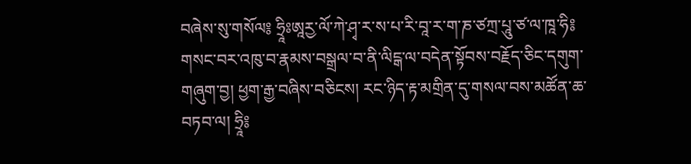བཞེས་སུ་གསོལ༔ ཧྲཱིཿཨཱརྱ་ལོ་ཀེ་ཤྭ་ར་ས་པ་རི་བཱ་ར་ག་ཎ་ཙཀྲ་པཱུ་ཙ་ལ་ཁཱ་ཧི༔ གསང་བར་འཁུ་བ་རྣམས་བསྒྲལ་བ་ནི་ལིངྒ་ལ་བདེན་སྟོབས་བརྗོད་ཅིང་དགུག་གཞུག་བྱ། ཕྱག་རྒྱ་བཞིས་བཅིངས། རང་ཉིད་རྟ་མགྲིན་དུ་གསལ་བས་མཚོན་ཆ་བཏབ་ལ། ཧྲཱི༔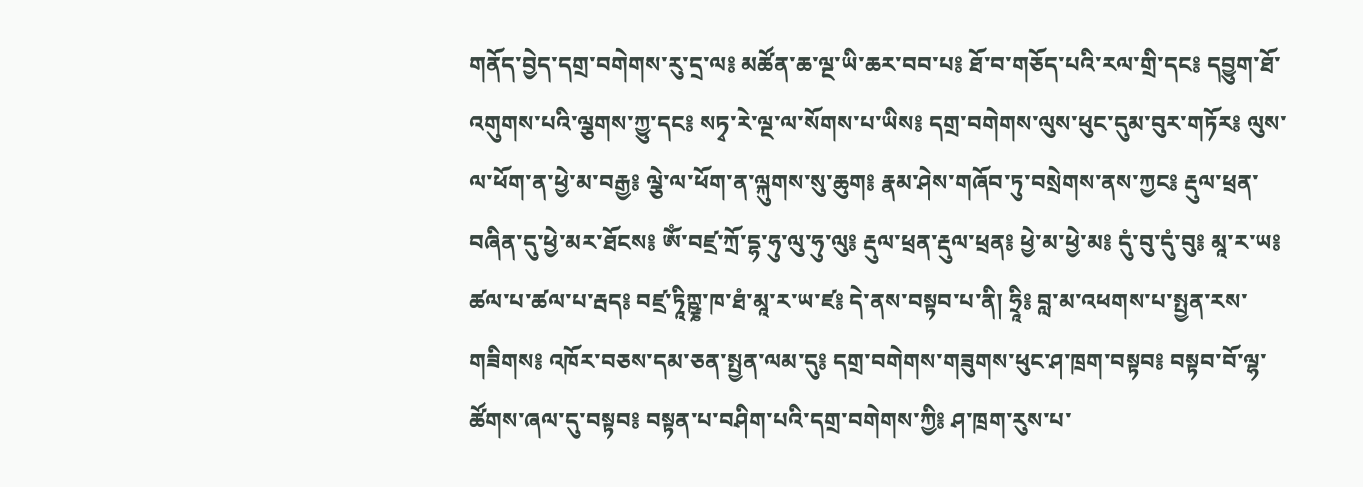གནོད་བྱེད་དགྲ་བགེགས་རུ་དྲ་ལ༔ མཚོན་ཆ་ལྔ་ཡི་ཆར་བབ་པ༔ ཐོ་བ་གཅོད་པའི་རལ་གྲི་དང༔ དབྱུག་ཐོ་འགུགས་པའི་ལྕགས་ཀྱུ་དང༔ སཏྭ་རེ་ལྔ་ལ་སོགས་པ་ཡིས༔ དགྲ་བགེགས་ལུས་ཕུང་དུམ་བུར་གཏོར༔ ལུས་ལ་ཕོག་ན་ཕྱེ་མ་བརྒྱ༔ ལྕེ་ལ་ཕོག་ན་ལྐུགས་སུ་ཆུག༔ རྣམ་ཤེས་གཞོབ་ཏུ་བསྲེགས་ནས་ཀྱང༔ རྡུལ་ཕྲན་བཞིན་དུ་ཕྱེ་མར་ཐོངས༔ ཨོཾ་བཛྲ་ཀྲོ་དྷ་ཧུ་ལུ་ཧུ་ལུ༔ རྡུལ་ཕྲན་རྡུལ་ཕྲན༔ ཕྱེ་མ་ཕྱེ་མ༔ དུཾ་བུ་དུཾ་བུ༔ མཱ་ར་ཡ༔ ཚལ་པ་ཚལ་པ་རྦད༔ བཛྲ་ཏཱིཀྵྞ་ཁ་ཐཾ་མཱ་ར་ཡ་ཛ༔ དེ་ནས་བསྟབ་པ་ནི། ཧྲཱི༔ བླ་མ་འཕགས་པ་སྤྱན་རས་གཟིགས༔ འཁོར་བཅས་དམ་ཅན་སྤྱན་ལམ་དུ༔ དགྲ་བགེགས་གཟུགས་ཕུང་ཤ་ཁྲག་བསྟབ༔ བསྟབ་བོ་ལྷ་ཚོགས་ཞལ་དུ་བསྟབ༔ བསྟན་པ་བཤིག་པའི་དགྲ་བགེགས་ཀྱི༔ ཤ་ཁྲག་རུས་པ་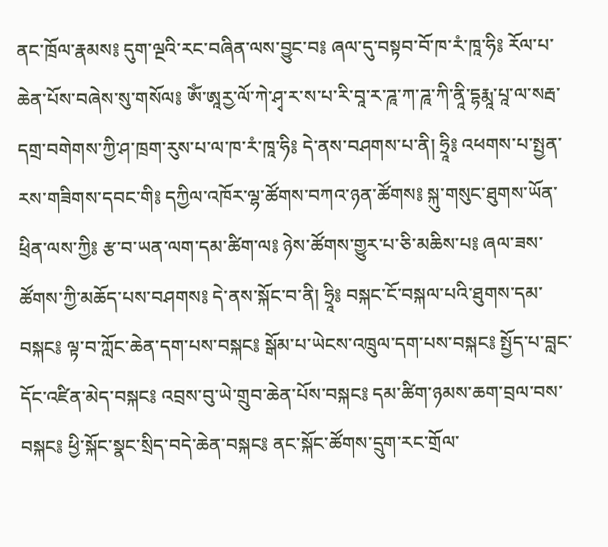ནང་ཁྲོལ་རྣམས༔ དུག་ལྔའི་རང་བཞིན་ལས་བྱུང་བ༔ ཞལ་དུ་བསྟབ་བོ་ཁ་རཾ་ཁཱ་ཧི༔ རོལ་པ་ཆེན་པོས་བཞེས་སུ་གསོལ༔ ཨོཾ་ཨཱརྱ་ལོ་ཀེ་ཤྭ་ར་ས་པ་རི་བཱ་ར་ཌཱ་ཀ་ཌཱ་ཀི་ནཱི་དྷརྨཱ་པཱ་ལ་སརྦ་དགྲ་བགེགས་ཀྱི་ཤ་ཁྲག་རུས་པ་ལ་ཁ་རཾ་ཁཱ་ཧི༔ དེ་ནས་བཤགས་པ་ནི། ཧྲཱི༔ འཕགས་པ་སྤྱན་རས་གཟིགས་དབང་གི༔ དཀྱིལ་འཁོར་ལྷ་ཚོགས་བཀའ་ཉན་ཚོགས༔ སྐུ་གསུང་ཐུགས་ཡོན་ཕྲིན་ལས་ཀྱི༔ རྩ་བ་ཡན་ལག་དམ་ཚིག་ལ༔ ཉེས་ཚོགས་གྱུར་པ་ཅི་མཆིས་པ༔ ཞལ་ཟས་ཚོགས་ཀྱི་མཆོད་པས་བཤགས༔ དེ་ནས་སྐོང་བ་ནི། ཧྲཱི༔ བསྐང་ངོ་བསྐལ་པའི་ཐུགས་དམ་བསྐང༔ ལྟ་བ་ཀློང་ཆེན་དག་པས་བསྐང༔ སྒོམ་པ་ཡེངས་འཁྲུལ་དག་པས་བསྐང༔ སྤྱོད་པ་བླང་དོང་འཛིན་མེད་བསྐང༔ འབྲས་བུ་ཡེ་གྲུབ་ཆེན་པོས་བསྐང༔ དམ་ཚིག་ཉམས་ཆག་བྲལ་བས་བསྐང༔ ཕྱི་སྐོང་སྣང་སྲིད་བདེ་ཆེན་བསྐང༔ ནང་སྐོང་ཚོགས་དྲུག་རང་གྲོལ་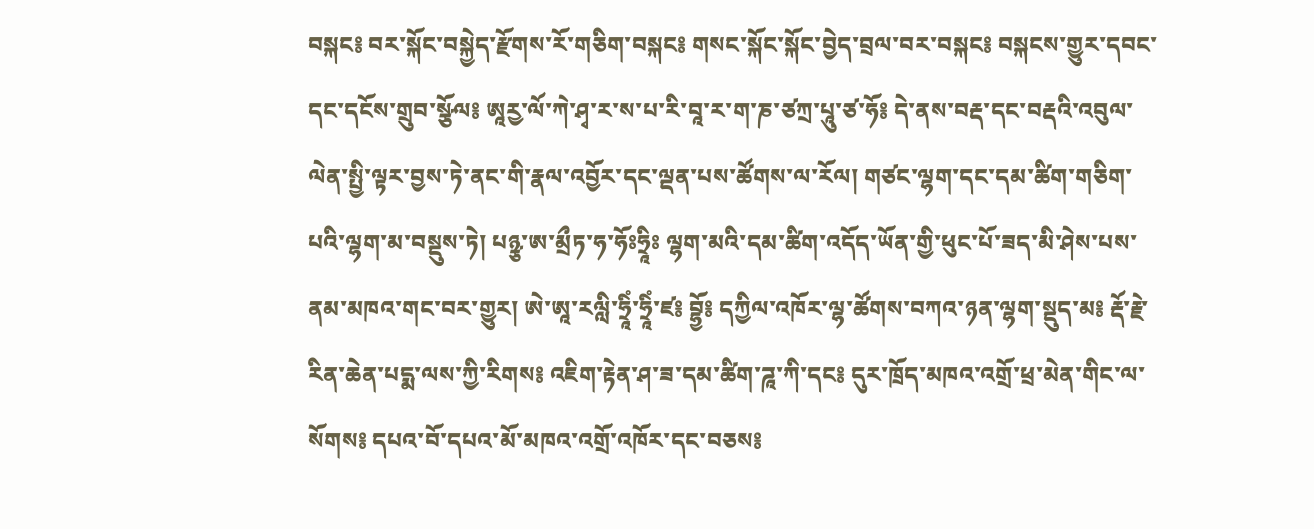བསྐང༔ བར་སྐོང་བསྐྱེད་རྫོགས་རོ་གཅིག་བསྐང༔ གསང་སྐོང་སྐོང་བྱེད་བྲལ་བར་བསྐང༔ བསྐངས་གྱུར་དབང་དང་དངོས་གྲུབ་སྩོལ༔ ཨཱརྱ་ལོ་ཀེ་ཤྭ་ར་ས་པ་རི་བཱ་ར་ག་ཎ་ཙཀྲ་པཱུ་ཙ་ཧོ༔ དེ་ནས་བརྡ་དང་བརྡའི་འབུལ་ལེན་སྤྱི་ལྟར་བྱས་ཏེ་ནང་གི་རྣལ་འབྱོར་དང་ལྡན་པས་ཚོགས་ལ་རོལ། གཙང་ལྷག་དང་དམ་ཚིག་གཅིག་པའི་ལྷག་མ་བསྡུས་ཏེ། པཉྩ་ཨ་མྲྀཏ་ཧ་ཧོཿཧྲཱིཿ ལྷག་མའི་དམ་ཚིག་འདོད་ཡོན་གྱི་ཕུང་པོ་ཟད་མི་ཤེས་པས་ནམ་མཁའ་གང་བར་གྱུར། ཨེ་ཨཱ་རལླི་ཧྲཱིཾ་ཧྲཱིཾ་ཛ༔ བྷྱོ༔ དཀྱིལ་འཁོར་ལྷ་ཚོགས་བཀའ་ཉན་ལྷག་སྡུད་མ༔ རྡོ་རྗེ་རིན་ཆེན་པདྨ་ལས་ཀྱི་རིགས༔ འཇིག་རྟེན་ཤ་ཟ་དམ་ཚིག་ཌཱ་ཀི་དང༔ དུར་ཁྲོད་མཁའ་འགྲོ་ཕྲ་མེན་གིང་ལ་སོགས༔ དཔའ་བོ་དཔའ་མོ་མཁའ་འགྲོ་འཁོར་དང་བཅས༔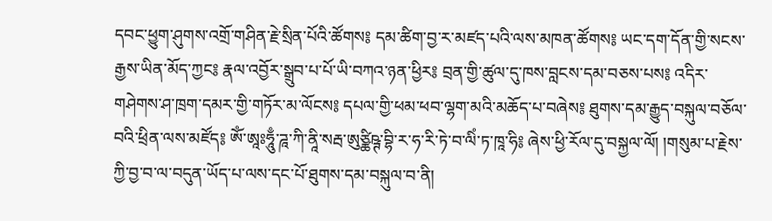དབང་ཕྱུག་ཤུགས་འགྲོ་གཤིན་རྗེ་སྲིན་པོའི་ཚོགས༔ དམ་ཚིག་བྱ་ར་མཛད་པའི་ལས་མཁན་ཚོགས༔ ཡང་དག་དོན་གྱི་སངས་རྒྱས་ཡིན་མོད་ཀྱང༔ རྣལ་འབྱོར་སྒྲུབ་པ་པོ་ཡི་བཀའ་ཉན་ཕྱིར༔ བྲན་གྱི་ཚུལ་དུ་ཁས་བླངས་དམ་བཅས་པས༔ འདིར་གཤེགས་ཤ་ཁྲག་དམར་གྱི་གཏོར་མ་ལོངས༔ དཔལ་གྱི་ཕམ་ཕབ་ལྷག་མའི་མཆོད་པ་བཞེས༔ ཐུགས་དམ་རྒྱུད་བསྐུལ་བཅོལ་བའི་ཕྲིན་ལས་མཛོད༔ ཨོཾ་ཨཱཿཧཱུྃ་ཌཱ་ཀི་ནཱི་སརྦ་ཨུཙྪིཥྚ་བྷི་ར་ཧ་རི་ཏེ་བ་ལིཾ་ཏ་ཁཱ་ཧི༔ ཞེས་ཕྱི་རོལ་དུ་བསྐྱལ་ལོ། །གསུམ་པ་རྗེས་ཀྱི་བྱ་བ་ལ་བདུན་ཡོད་པ་ལས་དང་པོ་ཐུགས་དམ་བསྐུལ་བ་ནི།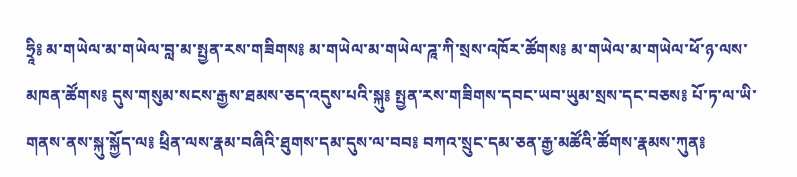ཧྲཱི༔ མ་གཡེལ་མ་གཡེལ་བླ་མ་སྤྱན་རས་གཟིགས༔ མ་གཡེལ་མ་གཡེལ་ཌཱ་ཀི་སྲས་འཁོར་ཚོགས༔ མ་གཡེལ་མ་གཡེལ་ཕོ་ཉ་ལས་མཁན་ཚོགས༔ དུས་གསུམ་སངས་རྒྱས་ཐམས་ཅད་འདུས་པའི་སྐུ༔ སྤྱན་རས་གཟིགས་དབང་ཡབ་ཡུམ་སྲས་དང་བཅས༔ པོ་ཏ་ལ་ཡི་གནས་ནས་སྐུ་སྐྱོད་ལ༔ ཕྲིན་ལས་རྣམ་བཞིའི་ཐུགས་དམ་དུས་ལ་བབ༔ བཀའ་སྲུང་དམ་ཅན་རྒྱ་མཚོའི་ཚོགས་རྣམས་ཀུན༔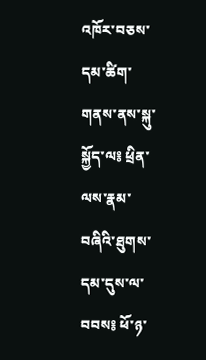འཁོར་བཅས་དམ་ཚིག་གནས་ནས་སྐུ་སྐྱོད་ལ༔ ཕྲིན་ལས་རྣམ་བཞིའི་ཐུགས་དམ་དུས་ལ་བབས༔ ཕོ་ཉ་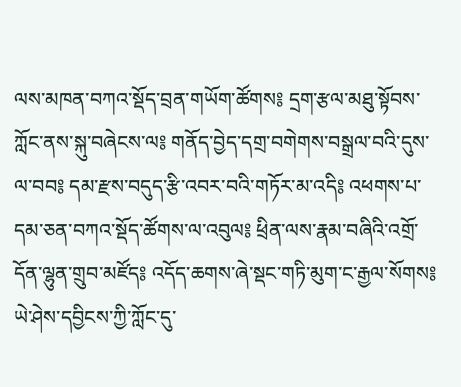ལས་མཁན་བཀའ་སྡོད་བྲན་གཡོག་ཚོགས༔ དྲག་རྩལ་མཐུ་སྟོབས་ཀློང་ནས་སྐུ་བཞེངས་ལ༔ གནོད་བྱེད་དགྲ་བགེགས་བསྒྲལ་བའི་དུས་ལ་བབ༔ དམ་རྫས་བདུད་རྩི་འབར་བའི་གཏོར་མ་འདི༔ འཕགས་པ་དམ་ཅན་བཀའ་སྡོད་ཚོགས་ལ་འབུལ༔ ཕྲིན་ལས་རྣམ་བཞིའི་འགྲོ་དོན་ལྷུན་གྲུབ་མཛོད༔ འདོད་ཆགས་ཞེ་སྡང་གཏི་མུག་ང་རྒྱལ་སོགས༔ ཡེ་ཤེས་དབྱིངས་ཀྱི་ཀློང་དུ་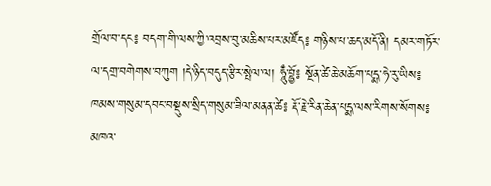གྲོལ་བ་དང༔ བདག་གི་ལས་ཀྱི་འབྲས་བུ་མཆིས་པར་མཛོད༔ གཉིས་པ་ཆད་མདོ་ནི། དམར་གཏོར་ལ་དགྲ་བགེགས་བཀུག །དེ་ཉིད་བདུད་རྩིར་སྤེལ་ལ། ཧཱུྃ་བྷྱོ༔ སྔོན་ཚེ་ཆེ་མཆོག་པདྨ་ཧེ་རུ་ཡིས༔ ཁམས་གསུམ་དབང་བསྡུས་སྲིད་གསུམ་ཟིལ་མནན་ཚེ༔ རྡོ་རྗེ་རིན་ཆེན་པདྨ་ལས་རིགས་སོགས༔ མཁའ་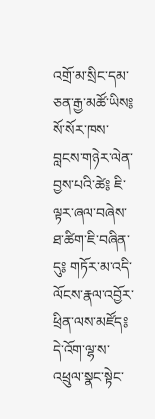འགྲོ་མ་སྲིང་དམ་ཅན་རྒྱ་མཚོ་ཡིས༔ སོ་སོར་ཁས་བླངས་གཉེར་ལེན་བྱས་པའི་ཚེ༔ ཇི་ལྟར་ཞལ་བཞེས་ཐ་ཚིག་ཇི་བཞིན་དུ༔ གཏོར་མ་འདི་ལོངས་རྣལ་འབྱོར་ཕྲིན་ལས་མཛོད༔ དེ་འོག་ལྷ་ས་འཕྲུལ་སྣང་སྟེང་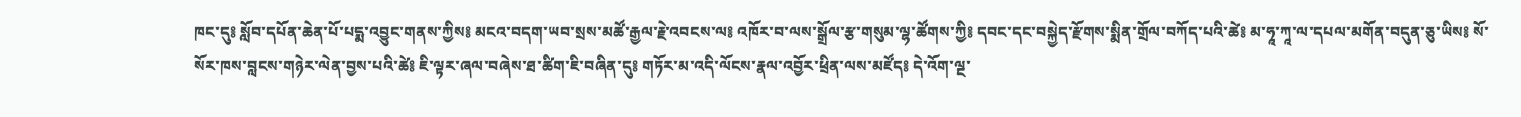ཁང་དུ༔ སློབ་དཔོན་ཆེན་པོ་པདྨ་འབྱུང་གནས་ཀྱིས༔ མངའ་བདག་ཡབ་སྲས་མཚོ་རྒྱལ་རྗེ་འབངས་ལ༔ འཁོར་བ་ལས་སྒྲོལ་རྩ་གསུམ་ལྷ་ཚོགས་ཀྱི༔ དབང་དང་བསྐྱེད་རྫོགས་སྨིན་གྲོལ་བཀོད་པའི་ཚེ༔ མ་ཧཱ་ཀཱ་ལ་དཔལ་མགོན་བདུན་ཅུ་ཡིས༔ སོ་སོར་ཁས་བླངས་གཉེར་ལེན་བྱས་པའི་ཚེ༔ ཇི་ལྟར་ཞལ་བཞེས་ཐ་ཚིག་ཇི་བཞིན་དུ༔ གཏོར་མ་འདི་ལོངས་རྣལ་འབྱོར་ཕྲིན་ལས་མཛོད༔ དེ་འོག་ལྔ་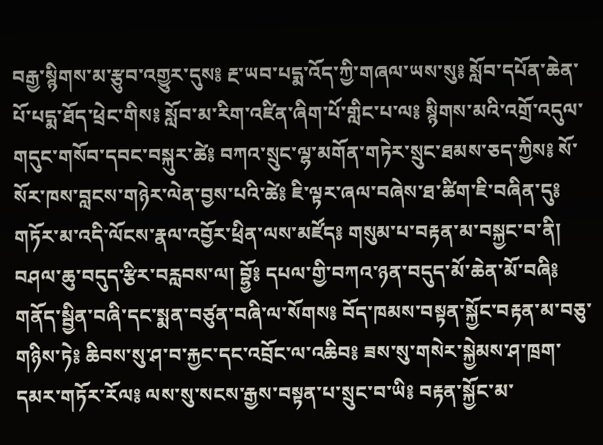བརྒྱ་སྙིགས་མ་རྩུབ་འགྱུར་དུས༔ རྔ་ཡབ་པདྨ་འོད་ཀྱི་གཞལ་ཡས་སུ༔ སློབ་དཔོན་ཆེན་པོ་པདྨ་ཐོད་ཕྲེང་གིས༔ སློབ་མ་རིག་འཛིན་ཞིག་པོ་གླིང་པ་ལ༔ སྙིགས་མའི་འགྲོ་འདུལ་གདུང་གསོབ་དབང་བསྐུར་ཚེ༔ བཀའ་སྲུང་ལྷ་མགོན་གཏེར་སྲུང་ཐམས་ཅད་ཀྱིས༔ སོ་སོར་ཁས་བླངས་གཉེར་ལེན་བྱས་པའི་ཚེ༔ ཇི་ལྟར་ཞལ་བཞེས་ཐ་ཚིག་ཇི་བཞིན་དུ༔ གཏོར་མ་འདི་ལོངས་རྣལ་འབྱོར་ཕྲིན་ལས་མཛོད༔ གསུམ་པ་བརྟན་མ་བསྐྱང་བ་ནི། བཤལ་ཆུ་བདུད་རྩིར་བརླབས་ལ། བྷྱོ༔ དཔལ་གྱི་བཀའ་ཉན་བདུད་མོ་ཆེན་མོ་བཞི༔ གནོད་སྦྱིན་བཞི་དང་སྨན་བཙུན་བཞི་ལ་སོགས༔ བོད་ཁམས་བསྟན་སྐྱོང་བརྟན་མ་བཅུ་གཉིས་ཏེ༔ ཆིབས་སུ་ཤ་བ་རྐྱང་དང་འབྲོང་ལ་འཆིབ༔ ཟས་སུ་གསེར་སྐྱེམས་ཤ་ཁྲག་དམར་གཏོར་རོལ༔ ལས་སུ་སངས་རྒྱས་བསྟན་པ་སྲུང་བ་ཡི༔ བརྟན་སྐྱོང་མ་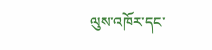ལུས་འཁོར་དང་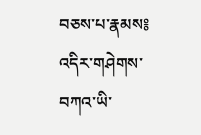བཅས་པ་རྣམས༔ འདིར་གཤེགས་བཀའ་ཡི་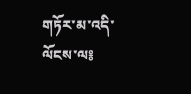གཏོར་མ་འདི་ལོངས་ལ༔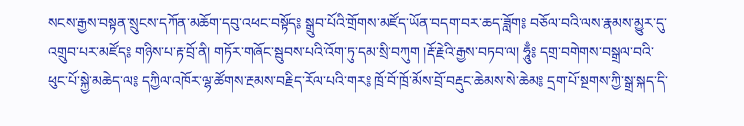སངས་རྒྱས་བསྟན་སྲུངས་དཀོན་མཆོག་དབུ་འཕང་བསྟོད༔ སྒྲུབ་པོའི་གྲོགས་མཛོད་ཡོན་བདག་བར་ཆད་ཟློག༔ བཅོལ་བའི་ལས་རྣམས་མྱུར་དུ་འགྲུབ་པར་མཛོད༔ གཉིས་པ་རྟ་བྲོ་ནི། གཏོར་གཞོང་སྦུབས་པའི་འོག་ཏུ་དམ་སྲི་བཀུག །རྡོ་རྗེའི་རྒྱས་བཏབ་ལ། ཧཱུྃ༔ དགྲ་བགེགས་བསྒྲལ་བའི་ཕུང་པོ་སྐྱེ་མཆེད་ལ༔ དཀྱིལ་འཁོར་ལྷ་ཚོགས་རྔམས་བརྗིད་རོལ་པའི་གར༔ ཁྲོ་བོ་ཁྲོ་མོས་བྲོ་བརྡུང་ཆེམས་སེ་ཆེམ༔ དྲག་པོ་སྔགས་ཀྱི་སྒྲ་སྐད་དི་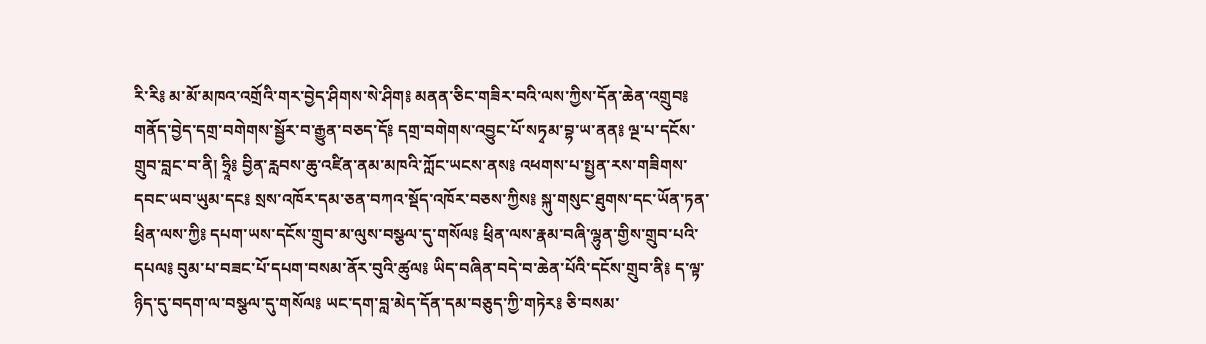རི་རི༔ མ་མོ་མཁའ་འགྲོའི་གར་བྱེད་ཤིགས་སེ་ཤིག༔ མནན་ཅིང་གཟིར་བའི་ལས་ཀྱིས་དོན་ཆེན་འགྲུབ༔ གནོད་བྱེད་དགྲ་བགེགས་སྦྱོར་བ་རྒྱུན་བཅད་དོ༔ དགྲ་བགེགས་འབྱུང་པོ་སཏྭམ་བྷ་ཡ་ནན༔ ལྔ་པ་དངོས་གྲུབ་བླང་བ་ནི། ཧྲཱི༔ བྱིན་རླབས་ཆུ་འཛིན་ནམ་མཁའི་ཀློང་ཡངས་ནས༔ འཕགས་པ་སྤྱན་རས་གཟིགས་དབང་ཡབ་ཡུམ་དང༔ སྲས་འཁོར་དམ་ཅན་བཀའ་སྡོད་འཁོར་བཅས་ཀྱིས༔ སྐུ་གསུང་ཐུགས་དང་ཡོན་ཏན་ཕྲིན་ལས་ཀྱི༔ དཔག་ཡས་དངོས་གྲུབ་མ་ལུས་བསྩལ་དུ་གསོལ༔ ཕྲིན་ལས་རྣམ་བཞི་ལྷུན་གྱིས་གྲུབ་པའི་དཔལ༔ བུམ་པ་བཟང་པོ་དཔག་བསམ་ནོར་བུའི་ཚུལ༔ ཡིད་བཞིན་བདེ་བ་ཆེན་པོའི་དངོས་གྲུབ་ནི༔ ད་ལྟ་ཉིད་དུ་བདག་ལ་བསྩལ་དུ་གསོལ༔ ཡང་དག་བླ་མེད་དོན་དམ་བཅུད་ཀྱི་གཏེར༔ ཅི་བསམ་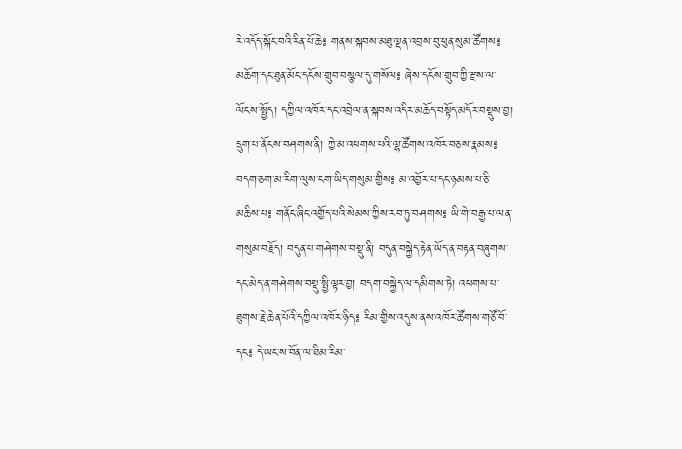རེ་འདོད་སྐོང་བའི་རིན་པོ་ཆེ༔ གནས་སྐབས་མཐུ་ལྡན་འབྲས་བུ་ཕུན་སུམ་ཚོགས༔ མཆོག་དང་ཐུན་མོང་དངོས་གྲུབ་བསྩལ་དུ་གསོལ༔ ཞེས་དངོས་གྲུབ་ཀྱི་རྫས་ལ་ལོངས་སྤྱོད། དཀྱིལ་འཁོར་དང་འབྲེལ་ན་སྐབས་འདིར་མཆོད་བསྟོད་མདོར་བསྡུས་བྱ། དྲུག་པ་ནོངས་བཤགས་ནི། ཀྱེ་མ་འཕགས་པའི་ལྷ་ཚོགས་འཁོར་བཅས་རྣམས༔ བདག་ཅག་མ་རིག་ལུས་ངག་ཡིད་གསུམ་གྱིས༔ མ་འབྱོར་པ་དང་ཉམས་པ་ཅི་མཆིས་པ༔ གནོང་ཞིང་འགྱོད་པའི་སེམས་ཀྱིས་རབ་ཏུ་བཤགས༔ ཡི་གེ་བརྒྱ་པ་ལན་གསུམ་བརྗོད། བདུན་པ་གཤེགས་བསྡུ་ནི། བདུན་བསྐྱེད་རྟེན་ཡོད་ན་བརྟན་བཞུགས་དང་མེད་ན་གཤེགས་བསྡུ་སྤྱི་ལྟར་བྱ། བདག་བསྐྱེད་ལ་དམིགས་ཏེ། འཕགས་པ་ཐུགས་རྗེ་ཆེན་པོའི་དཀྱིལ་འཁོར་ཉིད༔ རིམ་གྱིས་འདུས་ནས་འཁོར་ཚོགས་གཙོ་བོ་དང༔ དེ་ཡང་ས་བོན་ལ་ཐིམ་རིམ་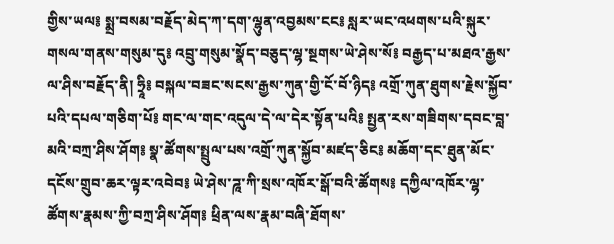གྱིས་ཡལ༔ སྨྲ་བསམ་བརྗོད་མེད་ཀ་དག་ལྷུན་འབྱམས་ངང༔ སླར་ཡང་འཕགས་པའི་སྐུར་གསལ་གནས་གསུམ་དུ༔ འབྲུ་གསུམ་སྣོད་བཅུད་ལྷ་སྔགས་ཡེ་ཤེས་སོ༔ བརྒྱད་པ་མཐའ་རྒྱས་ལ་ཤིས་བརྗོད་ནི། ཧྲཱི༔ བསྐལ་བཟང་སངས་རྒྱས་ཀུན་གྱི་ངོ་བོ་ཉིད༔ འགྲོ་ཀུན་ཐུགས་རྗེས་སྐྱོབ་པའི་དཔལ་གཅིག་པོ༔ གང་ལ་གང་འདུལ་དེ་ལ་དེར་སྟོན་པའི༔ སྤྱན་རས་གཟིགས་དབང་བླ་མའི་བཀྲ་ཤིས་ཤོག༔ སྣ་ཚོགས་སྤྲུལ་པས་འགྲོ་ཀུན་སྐྱོབ་མཛད་ཅིང༔ མཆོག་དང་ཐུན་མོང་དངོས་གྲུབ་ཆར་ལྟར་འབེབ༔ ཡེ་ཤེས་ཌཱ་ཀི་སྲས་འཁོར་སྒོ་བའི་ཚོགས༔ དཀྱིལ་འཁོར་ལྷ་ཚོགས་རྣམས་ཀྱི་བཀྲ་ཤིས་ཤོག༔ ཕྲིན་ལས་རྣམ་བཞི་ཐོགས་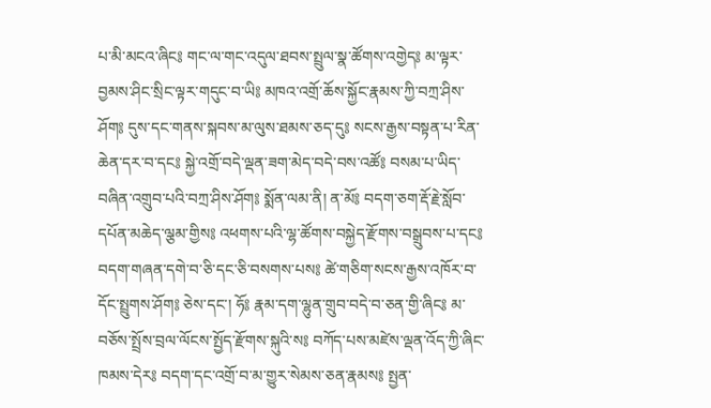པ་མི་མངའ་ཞིང༔ གང་ལ་གང་འདུལ་ཐབས་སྤྲུལ་སྣ་ཚོགས་འགྱེད༔ མ་ལྟར་བྱམས་ཤིང་སྲིང་ལྟར་གདུང་བ་ཡི༔ མཁའ་འགྲོ་ཆོས་སྐྱོང་རྣམས་ཀྱི་བཀྲ་ཤིས་ཤོག༔ དུས་དང་གནས་སྐབས་མ་ལུས་ཐམས་ཅད་དུ༔ སངས་རྒྱས་བསྟན་པ་རིན་ཆེན་དར་བ་དང༔ སྐྱེ་འགྲོ་བདེ་ལྡན་ཟག་མེད་བདེ་བས་འཚོ༔ བསམ་པ་ཡིད་བཞིན་འགྲུབ་པའི་བཀྲ་ཤིས་ཤོག༔ སྨོན་ལམ་ནི། ན་མོ༔ བདག་ཅག་རྡོ་རྗེ་སློབ་དཔོན་མཆེད་ལྕམ་གྱིས༔ འཕགས་པའི་ལྷ་ཚོགས་བསྐྱེད་རྫོགས་བསྒྲུབས་པ་དང༔ བདག་གཞན་དགེ་བ་ཅི་དང་ཅི་བསགས་པས༔ ཚེ་གཅིག་སངས་རྒྱས་འཁོར་བ་དོང་སྤྲུགས་ཤོག༔ ཅེས་དང་། ཧོ༔ རྣམ་དག་ལྷུན་གྲུབ་བདེ་བ་ཅན་གྱི་ཞིང༔ མ་བཅོས་སྤྲོས་བྲལ་ལོངས་སྤྱོད་རྫོགས་སྐུའི་ས༔ བཀོད་པས་མཛེས་ལྡན་འོད་ཀྱི་ཞིང་ཁམས་དེར༔ བདག་དང་འགྲོ་བ་མ་གྱུར་སེམས་ཅན་རྣམས༔ སྤྱན་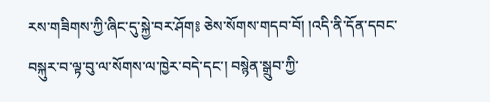རས་གཟིགས་ཀྱི་ཞིང་དུ་སྐྱེ་བར་ཤོག༔ ཅེས་སོགས་གདབ་བོ། །འདི་ནི་དོན་དབང་བསྐུར་བ་ལྟ་བུ་ལ་སོགས་ལ་ཁྱེར་བདེ་དང་། བསྙེན་སྒྲུབ་ཀྱི་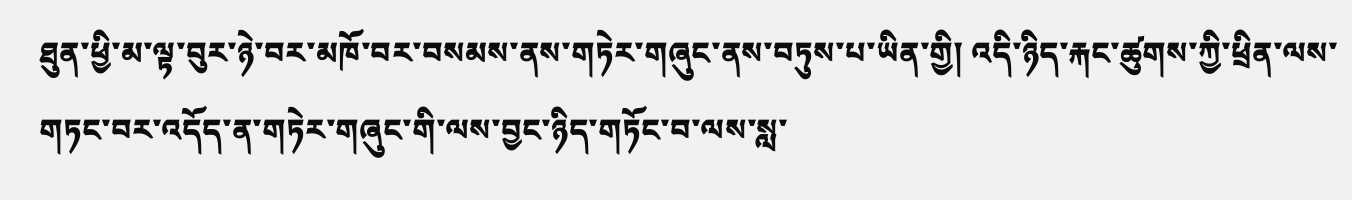ཐུན་ཕྱི་མ་ལྟ་བུར་ཉེ་བར་མཁོ་བར་བསམས་ནས་གཏེར་གཞུང་ནས་བཏུས་པ་ཡིན་གྱི། འདི་ཉིད་རྐང་ཚུགས་ཀྱི་ཕྲིན་ལས་གཏང་བར་འདོད་ན་གཏེར་གཞུང་གི་ལས་བྱང་ཉིད་གཏོང་བ་ལས་སླ་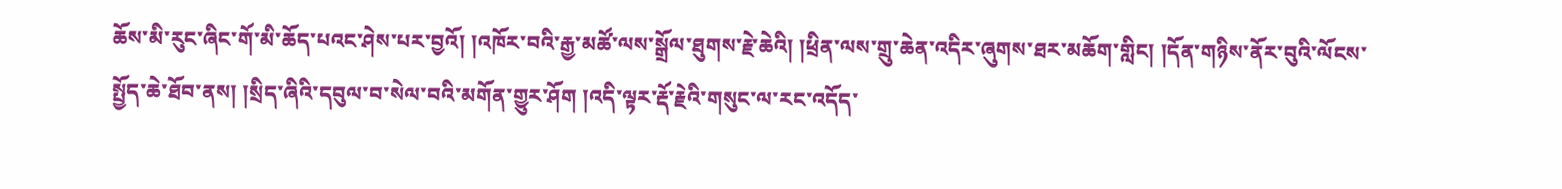ཆོས་མི་རུང་ཞིང་གོ་མི་ཆོད་པའང་ཤེས་པར་བྱའོ། །འཁོར་བའི་རྒྱ་མཚོ་ལས་སྒྲོལ་ཐུགས་རྗེ་ཆེའི། །ཕྲིན་ལས་གྲུ་ཆེན་འདིར་ཞུགས་ཐར་མཆོག་གླིང། །དོན་གཉིས་ནོར་བུའི་ལོངས་སྤྱོད་ཆེ་ཐོབ་ནས། །སྲིད་ཞིའི་དབུལ་བ་སེལ་བའི་མགོན་གྱུར་ཤོག །འདི་ལྟར་རྡོ་རྗེའི་གསུང་ལ་རང་འདོད་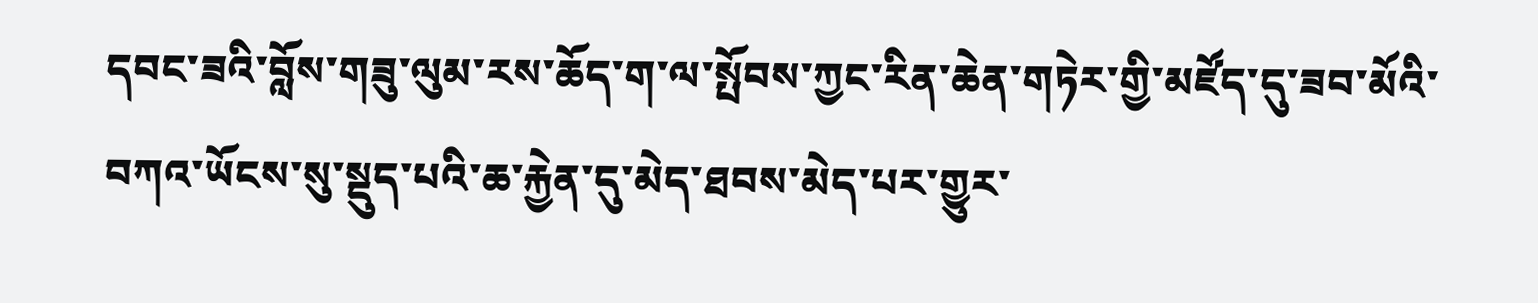དབང་ཟའི་བློས་གཟུ་ལུམ་རས་ཆོད་ག་ལ་སྤོབས་ཀྱང་རིན་ཆེན་གཏེར་གྱི་མཛོད་དུ་ཟབ་མོའི་བཀའ་ཡོངས་སུ་སྡུད་པའི་ཆ་རྐྱེན་དུ་མེད་ཐབས་མེད་པར་གྱུར་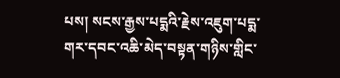པས། སངས་རྒྱས་པདྨའི་རྗེས་འཇུག་པདྨ་གར་དབང་འཆི་མེད་བསྟན་གཉིས་གླིང་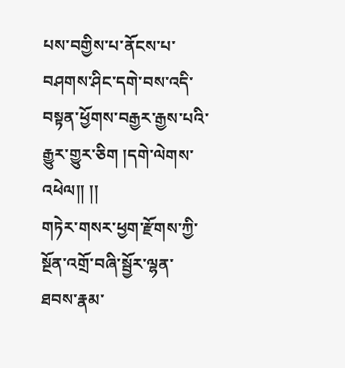པས་བགྱིས་པ་ནོངས་པ་བཤགས་ཤིང་དགེ་བས་འདི་བསྟན་ཕྱོགས་བརྒྱར་རྒྱས་པའི་རྒྱུར་གྱུར་ཅིག །དགེ་ལེགས་འཕེལ།། །།
གཏེར་གསར་ཕྱག་རྫོགས་ཀྱི་སྔོན་འགྲོ་བཞི་སྦྱོར་ལྷན་ཐབས་རྣམ་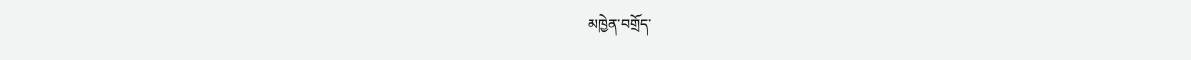མཁྱེན་བགྲོད་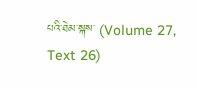པའི་ཐེམ་སྐས་ (Volume 27, Text 26)